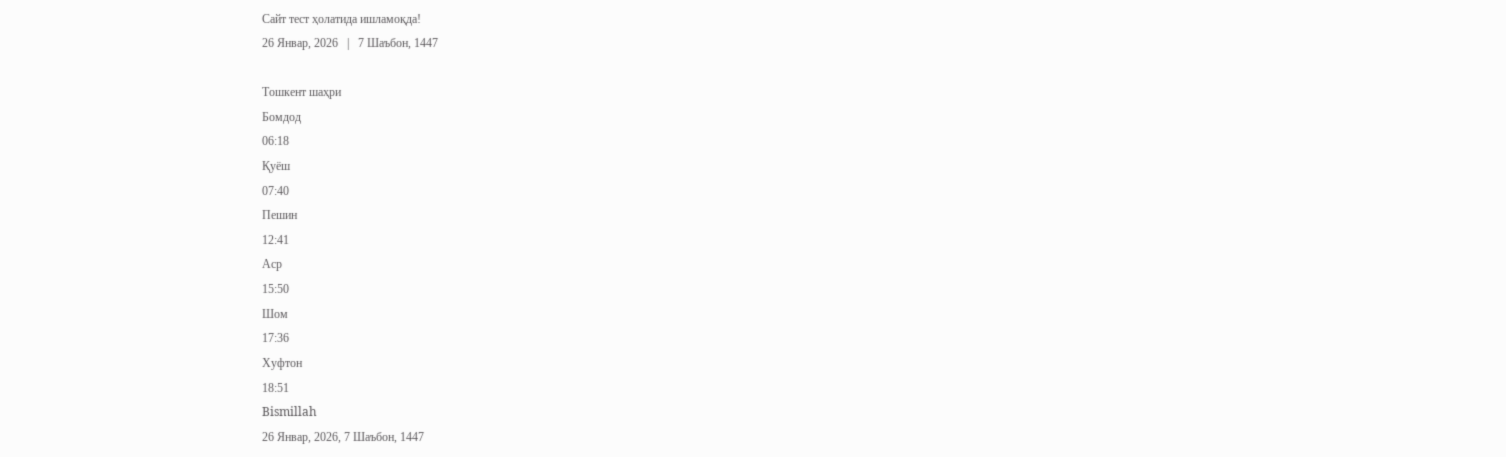Сайт тест ҳолатида ишламоқда!
26 Январ, 2026   |   7 Шаъбон, 1447

Тошкент шаҳри
Бомдод
06:18
Қуёш
07:40
Пешин
12:41
Аср
15:50
Шом
17:36
Хуфтон
18:51
Bismillah
26 Январ, 2026, 7 Шаъбон, 1447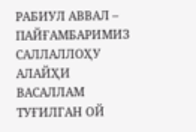РАБИУЛ АВВАЛ – ПАЙҒАМБАРИМИЗ САЛЛАЛЛОҲУ АЛАЙҲИ ВАСАЛЛАМ ТУҒИЛГАН ОЙ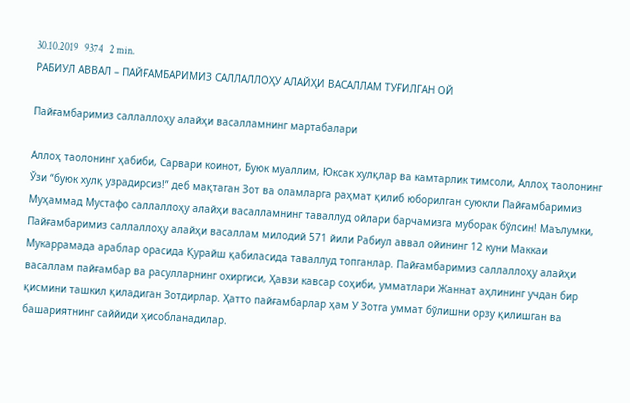30.10.2019   9374   2 min.
РАБИУЛ АВВАЛ – ПАЙҒАМБАРИМИЗ САЛЛАЛЛОҲУ АЛАЙҲИ ВАСАЛЛАМ ТУҒИЛГАН ОЙ

Пайғамбаримиз саллаллоҳу алайҳи васалламнинг мартабалари

Аллоҳ таолонинг ҳабиби, Сарвари коинот, Буюк муаллим, Юксак хулқлар ва камтарлик тимсоли, Аллоҳ таолонинг Ўзи “буюк хулқ узрадирсиз!” деб мақтаган Зот ва оламларга раҳмат қилиб юборилган суюкли Пайғамбаримиз Муҳаммад Мустафо саллаллоҳу алайҳи васалламнинг таваллуд ойлари барчамизга муборак бўлсин! Маълумки, Пайғамбаримиз саллаллоҳу алайҳи васаллам милодий 571 йили Рабиул аввал ойининг 12 куни Маккаи Мукаррамада араблар орасида Қурайш қабиласида таваллуд топганлар. Пайғамбаримиз саллаллоҳу алайҳи васаллам пайғамбар ва расулларнинг охиргиси, Ҳавзи кавсар соҳиби, умматлари Жаннат аҳлининг учдан бир қисмини ташкил қиладиган Зотдирлар. Ҳатто пайғамбарлар ҳам У Зотга уммат бўлишни орзу қилишган ва башариятнинг саййиди ҳисобланадилар.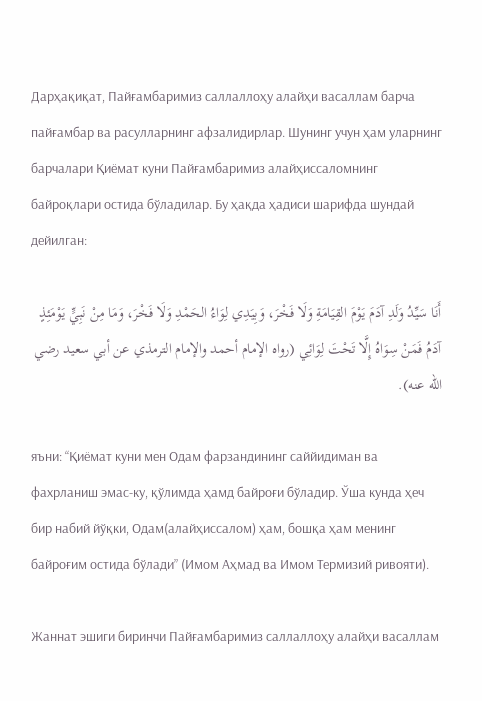Дарҳақиқат, Пайғамбаримиз саллаллоҳу алайҳи васаллам барча пайғамбар ва расулларнинг афзалидирлар. Шунинг учун ҳам уларнинг барчалари Қиёмат куни Пайғамбаримиз алайҳиссаломнинг байроқлари остида бўладилар. Бу ҳақда ҳадиси шарифда шундай дейилган:

أَنَا سَيِّدُ وَلَدِ آدَمَ يَوْمَ القِيَامَةِ وَلَا فَخْرَ، وَبِيَدِي لِوَاءُ الحَمْدِ وَلَا فَخْرَ، وَمَا مِنْ نَبِيٍّ يَوْمَئِذٍ آدَمُ فَمَنْ سِوَاهُ إِلَّا تَحْتَ لِوَائِي (رواه الإمام أحمد والإمام الترمذي عن أبي سعيد رضي الله عنه).

яъни: “Қиёмат куни мен Одам фарзандининг саййидиман ва фахрланиш эмас-ку, қўлимда ҳамд байроғи бўладир. Ўша кунда ҳеч бир набий йўқки, Одам(алайҳиссалом) ҳам, бошқа ҳам менинг байроғим остида бўлади” (Имом Аҳмад ва Имом Термизий ривояти).

Жаннат эшиги биринчи Пайғамбаримиз саллаллоҳу алайҳи васаллам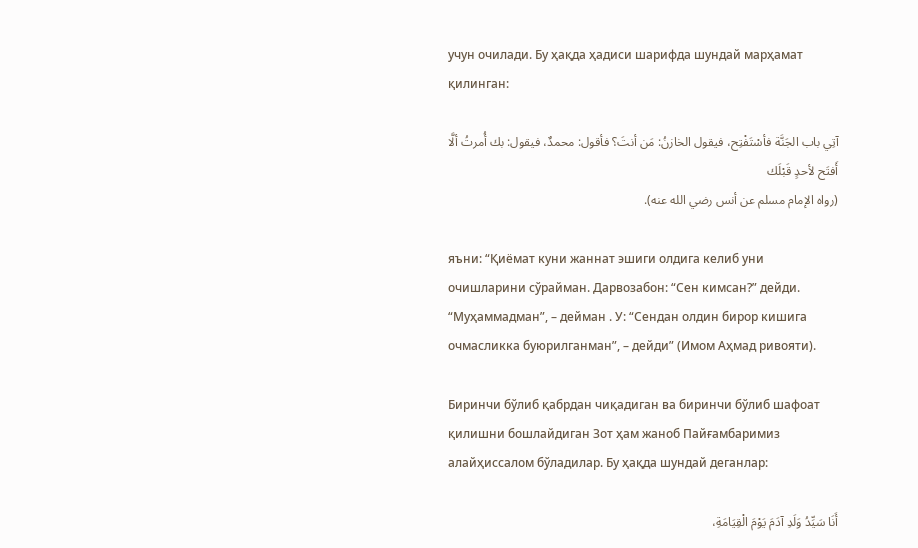учун очилади. Бу ҳақда ҳадиси шарифда шундай марҳамат қилинган:

آتِي باب الجَنَّة فأسْتَفْتِح، فيقول الخازنُ: مَن أنتَ؟ فأقول: محمدٌ، فيقول: بك أُمرتُ ألَّا أَفتَح لأحدٍ قَبْلَك
(رواه الإمام مسلم عن أنس رضي الله عنه).

яъни: “Қиёмат куни жаннат эшиги олдига келиб уни очишларини сўрайман. Дарвозабон: “Сен кимсан?” дейди. “Муҳаммадман”, – дейман . У: “Сендан олдин бирор кишига очмасликка буюрилганман”, – дейди” (Имом Аҳмад ривояти).

Биринчи бўлиб қабрдан чиқадиган ва биринчи бўлиб шафоат қилишни бошлайдиган Зот ҳам жаноб Пайғамбаримиз алайҳиссалом бўладилар. Бу ҳақда шундай деганлар:

أَنَا سَيِّدُ وَلَدِ آدَمَ يَوْمَ الْقِيَامَةِ،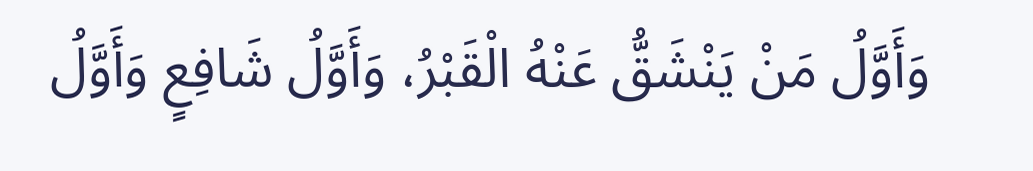وَأَوَّلُ مَنْ يَنْشَقُّ عَنْهُ الْقَبْرُ، وَأَوَّلُ شَافِعٍ وَأَوَّلُ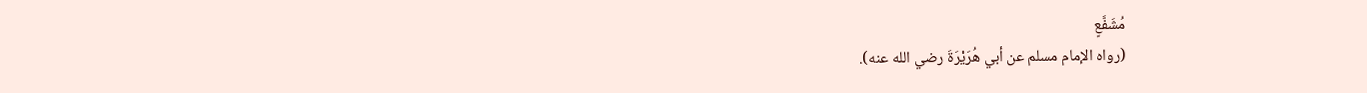مُشَفَّعٍ
(رواه الإمام مسلم عن أبي هُرَيْرَةَ رضي الله عنه).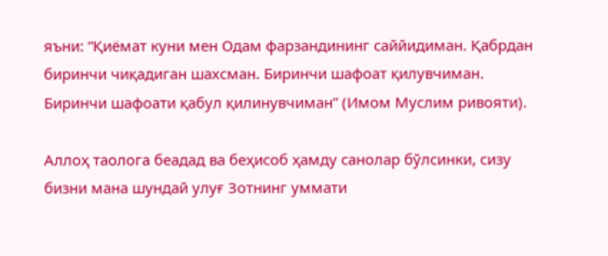яъни: “Қиёмат куни мен Одам фарзандининг саййидиман. Қабрдан биринчи чиқадиган шахсман. Биринчи шафоат қилувчиман. Биринчи шафоати қабул қилинувчиман” (Имом Муслим ривояти).

Аллоҳ таолога беадад ва беҳисоб ҳамду санолар бўлсинки, сизу бизни мана шундай улуғ Зотнинг уммати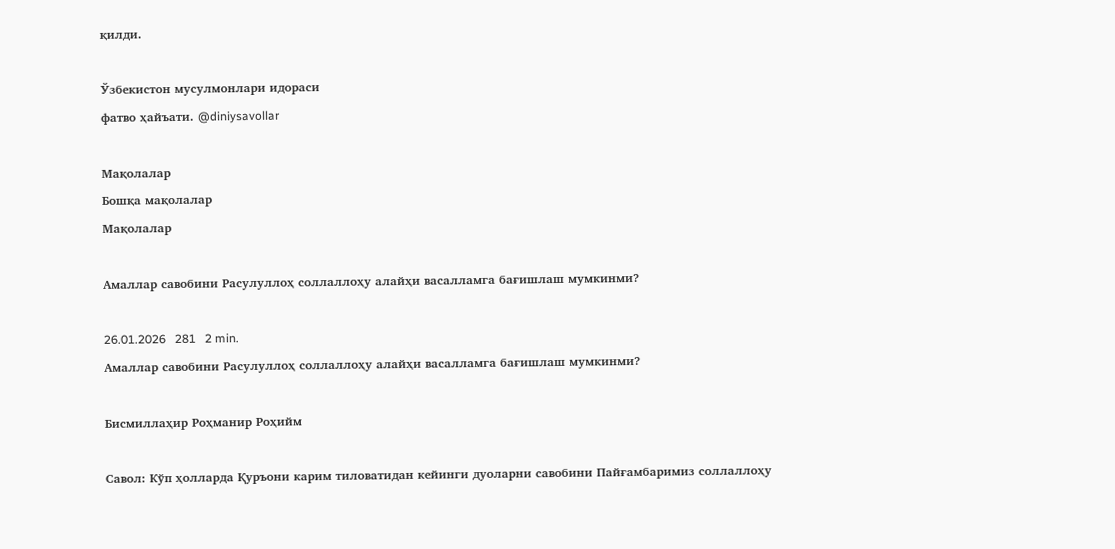қилди.

Ўзбекистон мусулмонлари идораси
фатво ҳайъати. @diniysavollar

Мақолалар
Бошқа мақолалар
Мақолалар

Амаллар савобини Расулуллоҳ соллаллоҳу алайҳи васалламга бағишлаш мумкинми?

26.01.2026   281   2 min.
Амаллар савобини Расулуллоҳ соллаллоҳу алайҳи васалламга бағишлаш мумкинми?

Бисмиллаҳир Роҳманир Роҳийм

Савол: Кўп ҳолларда Қуръони карим тиловатидан кейинги дуоларни савобини Пайғамбаримиз соллаллоҳу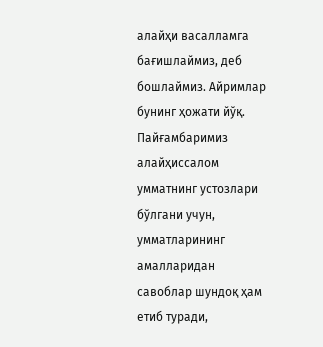алайҳи васалламга бағишлаймиз, деб бошлаймиз. Айримлар бунинг ҳожати йўқ. Пайғамбаримиз алайҳиссалом умматнинг устозлари бўлгани учун, умматларининг амалларидан савоблар шундоқ ҳам етиб туради,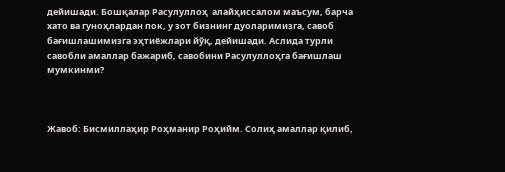дейишади. Бошқалар Расулуллоҳ  алайҳиссалом маъсум, барча хато ва гуноҳлардан пок, у зот бизнинг дуоларимизга, савоб бағишлашимизга эҳтиёжлари йўқ, дейишади. Аслида турли савобли амаллар бажариб, савобини Расулуллоҳга бағишлаш мумкинми?



Жавоб: Бисмиллаҳир Роҳманир Роҳийм. Солиҳ амаллар қилиб,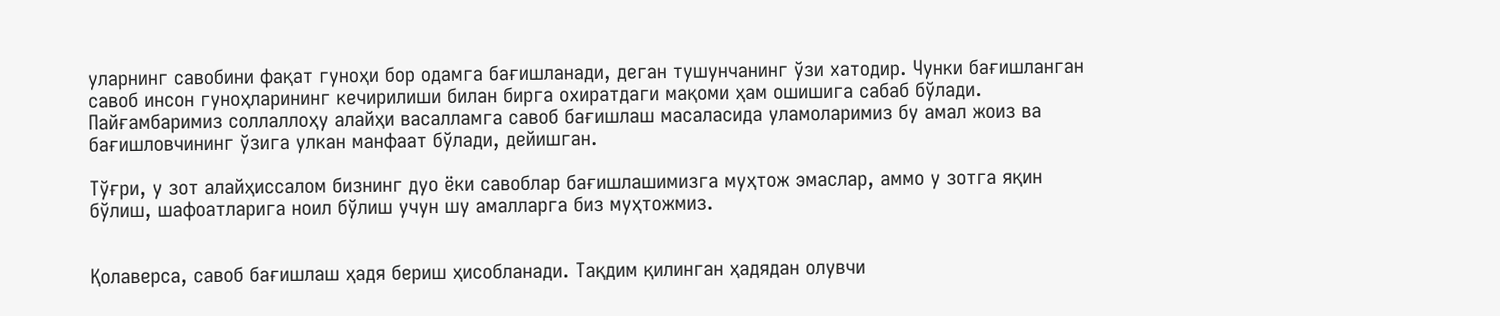уларнинг савобини фақат гуноҳи бор одамга бағишланади, деган тушунчанинг ўзи хатодир. Чунки бағишланган савоб инсон гуноҳларининг кечирилиши билан бирга охиратдаги мақоми ҳам ошишига сабаб бўлади. Пайғамбаримиз соллаллоҳу алайҳи васалламга савоб бағишлаш масаласида уламоларимиз бу амал жоиз ва бағишловчининг ўзига улкан манфаат бўлади, дейишган.

Тўғри, у зот алайҳиссалом бизнинг дуо ёки савоблар бағишлашимизга муҳтож эмаслар, аммо у зотга яқин бўлиш, шафоатларига ноил бўлиш учун шу амалларга биз муҳтожмиз.


Қолаверса, савоб бағишлаш ҳадя бериш ҳисобланади. Тақдим қилинган ҳадядан олувчи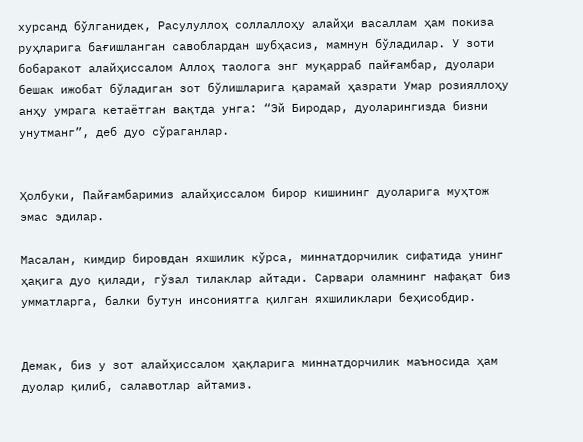хурсанд бўлганидек, Расулуллоҳ соллаллоҳу алайҳи васаллам ҳам покиза руҳларига бағишланган савоблардан шубҳасиз, мамнун бўладилар. У зоти бобаракот алайҳиссалом Аллоҳ таолога энг муқарраб пайғамбар, дуолари бешак ижобат бўладиган зот бўлишларига қарамай ҳазрати Умар розияллоҳу анҳу умрага кетаётган вақтда унга: “Эй Биродар, дуоларингизда бизни унутманг”, деб дуо сўраганлар.


Ҳолбуки, Пайғамбаримиз алайҳиссалом бирор кишининг дуоларига муҳтож эмас эдилар.

Масалан, кимдир бировдан яхшилик кўрса, миннатдорчилик сифатида унинг ҳақига дуо қилади, гўзал тилаклар айтади. Сарвари оламнинг нафақат биз умматларга, балки бутун инсониятга қилган яхшиликлари беҳисобдир.


Демак, биз у зот алайҳиссалом ҳақларига миннатдорчилик маъносида ҳам дуолар қилиб, салавотлар айтамиз.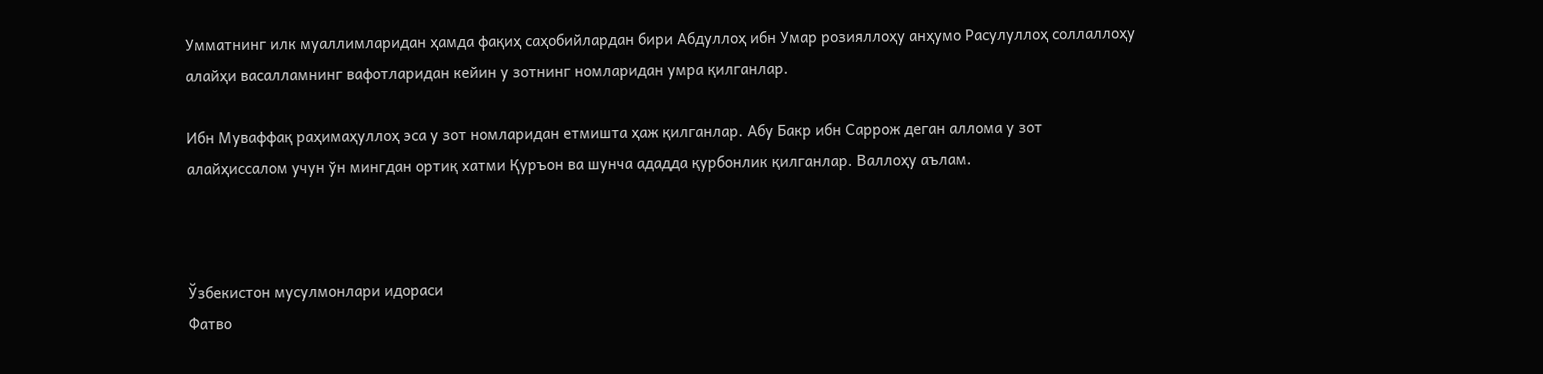Умматнинг илк муаллимларидан ҳамда фақиҳ саҳобийлардан бири Абдуллоҳ ибн Умар розияллоҳу анҳумо Расулуллоҳ соллаллоҳу алайҳи васалламнинг вафотларидан кейин у зотнинг номларидан умра қилганлар.

Ибн Муваффақ раҳимаҳуллоҳ эса у зот номларидан етмишта ҳаж қилганлар. Абу Бакр ибн Саррож деган аллома у зот алайҳиссалом учун ўн мингдан ортиқ хатми Қуръон ва шунча ададда қурбонлик қилганлар. Валлоҳу аълам.



Ўзбекистон мусулмонлари идораси
Фатво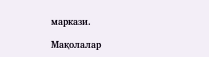маркази.

Мақолалар